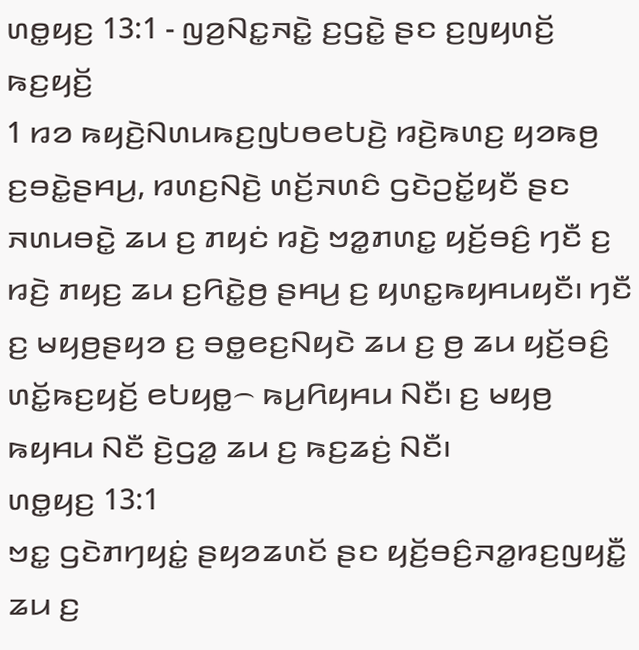ꤛꤥ꤭ꤟꤢ꤬ 13:1 - ꤜꤤ꤬ꤡꤢ꤭ꤏꤢꤧ꤭ ꤢ꤬ꤞꤢꤧ꤭ ꤔꤢ ꤢ꤬ꤜꤟꤛꤢꤩ꤬ ꤒꤢ꤬ꤟꤢꤩ꤬
1 ꤙꤤ ꤒꤟꤢꤧ꤬ꤡꤛꤣꤒꤢ꤬ꤜꤝꤥꤕꤝꤢꤧ꤬ ꤙꤢꤧ꤬ꤒꤛꤢ꤬ ꤟꤤꤒꤥ꤬ ꤢ꤬ꤋꤢꤧ꤭ꤔꤌꤣ꤬, ꤙꤛꤢ꤬ꤡꤢꤧ꤬ ꤛꤢꤩ꤬ꤏꤛꤢꤨ ꤞꤢꤧꤑꤢꤩ꤭ꤟꤢꤪ ꤔꤢ ꤏꤛꤣꤋꤢꤧ꤭ ꤘꤣ ꤢ꤬ ꤊꤟꤢꤦ ꤙꤢꤧ꤬ ꤠꤤ꤭ꤊꤛꤢ꤭ ꤟꤢꤩ꤬ꤋꤢꤨ꤬ ꤚꤢꤪ ꤢ꤬ ꤙꤢꤧ꤬ ꤊꤟꤢ꤬ ꤘꤣ ꤢ꤬ꤖꤢꤧ꤭ꤥ꤬ ꤔꤌꤣ꤬ ꤢ꤬ ꤟꤛꤢ꤭ꤒꤟꤌꤣꤟꤢꤪ꤯ ꤚꤢꤪ ꤢ꤬ ꤗꤟꤥ꤬ꤔꤟꤤ ꤢ꤬ ꤋꤥ꤭ꤕꤢ꤬ꤡꤟꤢꤧ ꤘꤣ ꤢ꤬ ꤥ꤬ ꤘꤣ ꤟꤢꤩ꤬ꤋꤢꤨ꤬ ꤛꤢꤩ꤭ꤒꤢ꤬ꤟꤢꤩ꤬ ꤕꤝꤟꤥ꤭꤮ ꤒꤣ꤬ꤖꤟꤌꤣ ꤡꤢꤪ꤯ ꤢ꤬ ꤗꤟꤥ꤬ ꤒꤟꤌꤣ ꤡꤢꤪ ꤢꤧ꤬ꤞꤤ꤭ ꤘꤣ ꤢ꤬ ꤒꤢ꤬ꤘꤢꤦ꤬ ꤡꤢꤪ꤯
ꤛꤥ꤭ꤟꤢ꤬ 13:1
ꤠꤢ꤭ ꤞꤢꤧꤊꤚꤟꤢꤦ꤭ ꤔꤟꤤꤘꤛꤢꤩ ꤔꤢ ꤟꤢꤩ꤬ꤋꤢꤨ꤬ꤏꤤ꤭ꤙꤢ꤬ꤜꤟꤢꤪ꤭ ꤘꤣ ꤢ꤬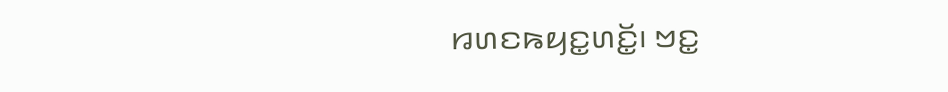ꤙꤛꤢꤒꤟꤢ꤭ꤛꤢꤩ꤭꤯ ꤠꤢ꤭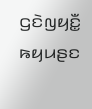ꤞꤢꤧꤜꤟꤢꤪ꤭ ꤒꤟꤣꤔꤢ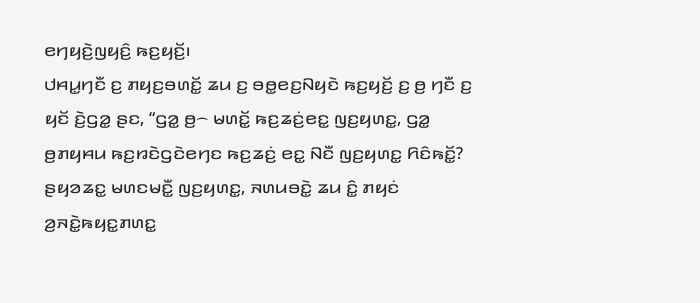ꤕꤚꤟꤢꤧ꤬ꤜꤟꤢꤨ꤬ ꤒꤢ꤬ꤟꤢꤩ꤬꤯
ꤓꤌꤣ꤭ꤚꤢꤪ ꤢ꤬ ꤊꤟꤢ꤬ꤋꤛꤢꤩ꤭ ꤘꤣ ꤢ꤬ ꤋꤥ꤭ꤕꤢ꤬ꤡꤟꤢꤧ ꤒꤢ꤬ꤟꤢꤩ꤬ ꤢ꤬ ꤥ꤬ ꤚꤢꤪ ꤢ꤬ ꤟꤢꤩ ꤢꤧ꤬ꤞꤤ꤭ ꤔꤢ, “ꤞꤤ꤭ ꤥ꤬꤮ ꤗꤛꤢꤩ꤭ ꤒꤢ꤬ꤘꤢꤦ꤬ꤕꤢ꤭ ꤜꤢ꤬ꤟꤛꤢ꤭, ꤞꤤ꤭ ꤥ꤬ꤊꤟꤌꤣ ꤒꤢ꤬ꤙꤢꤧꤞꤢꤧꤕꤚꤢ ꤒꤢ꤬ꤘꤢꤦ꤬ ꤕꤢ꤭ ꤡꤢꤪ ꤜꤢ꤬ꤟꤛꤢ꤭ ꤖꤢꤨꤒꤢꤩ꤭? ꤔꤟꤤꤘꤢ꤭ ꤗꤛꤢꤗꤢꤪ꤭ ꤜꤢ꤬ꤟꤛꤢ꤭, ꤏꤛꤣꤋꤢꤧ꤭ ꤘꤣ ꤢꤨ꤭ ꤊꤟꤢꤦ ꤤ꤬ꤏꤢꤧ꤭ꤒꤟꤢ꤭ꤊꤛꤢ꤭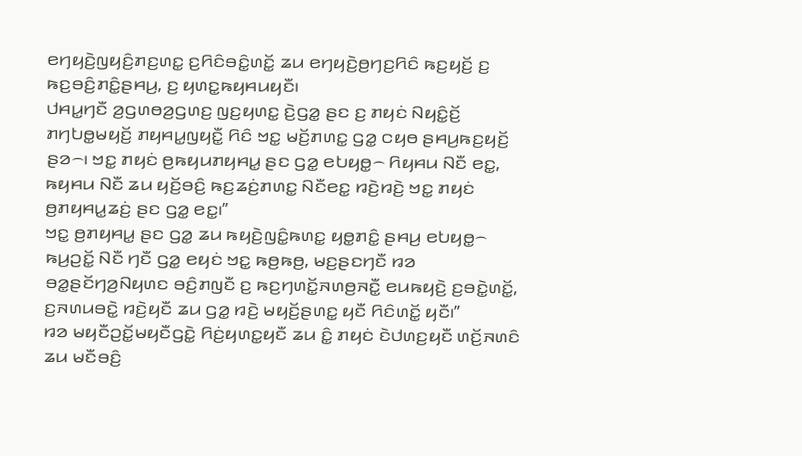ꤕꤚꤟꤢꤧ꤬ꤜꤟꤢꤨ꤬ꤊꤢ꤬ꤛꤢ꤭ ꤢ꤬ꤖꤢꤨꤋꤢꤨ꤭ꤛꤢꤩ꤭ ꤘꤣ ꤕꤚꤟꤢꤧ꤬ꤥ꤬ꤚꤢ꤬ꤖꤢꤨ ꤒꤢ꤬ꤟꤢꤩ꤬ ꤢ꤬ ꤒꤢ꤬ꤋꤢꤨ꤬ꤊꤢꤨ꤭ꤔꤌꤣ꤬, ꤢ꤬ ꤟꤛꤢ꤭ꤒꤟꤌꤣꤟꤢꤪ꤯
ꤓꤌꤣ꤭ꤚꤢꤪ ꤤ꤬ꤞꤛꤥꤤ꤬ꤞꤛꤢ꤬ ꤜꤢ꤬ꤟꤛꤢ꤭ ꤢꤧ꤬ꤞꤤ꤭ ꤔꤢ ꤢ꤬ ꤊꤟꤢꤦ ꤡꤟꤢꤨ꤭ꤢꤩ꤬ ꤊꤚꤝꤥ꤭ꤗꤟꤢꤩ꤬ ꤊꤟꤌꤣ꤭ꤜꤟꤢꤪ꤭ ꤖꤢꤨ ꤠꤢ꤭ ꤗꤢꤩ꤬ꤊꤛꤢ꤭ ꤞꤤ꤭ ꤍꤟꤥ ꤔꤌꤣ꤬ꤒꤢ꤬ꤟꤢꤩ꤬ ꤔꤤ꤮꤯ ꤠꤢ꤭ ꤊꤟꤢꤦ ꤥ꤬ꤒꤟꤣꤊꤟꤌꤣ꤭ ꤔꤢ ꤞꤤ꤭ ꤕꤝꤟꤥ꤭꤮ ꤖꤟꤌꤣ ꤡꤢꤪ ꤕꤢ꤭, ꤒꤟꤌꤣ ꤡꤢꤪ ꤘꤣ ꤟꤢꤩ꤬ꤋꤢꤨ꤬ ꤒꤢ꤬ꤘꤢꤦ꤬ꤊꤛꤢ꤭ ꤡꤢꤪꤕꤢ꤭ ꤙꤢꤧ꤬ꤙꤢꤧ꤬ ꤠꤢ꤭ ꤊꤟꤢꤦ ꤥ꤬ꤊꤟꤌꤣ꤭ꤘꤢꤦ꤬ ꤔꤢ ꤞꤤ꤭ ꤕꤢ꤭꤯”
ꤠꤢ꤭ ꤥ꤬ꤊꤟꤌꤣ꤭ ꤔꤢ ꤞꤤ꤭ ꤘꤣ ꤒꤟꤢꤧ꤬ꤜꤢꤨ꤭ꤒꤛꤢ꤭ ꤟꤥ꤭ꤊꤢꤨ꤭ ꤔꤌꤣ꤬ ꤕꤝꤟꤥ꤭꤮ ꤒꤣ꤬ꤑꤢꤩ꤭ ꤡꤢꤪ ꤚꤢꤪ ꤞꤤ꤭ ꤕꤟꤢꤦ ꤠꤢ꤭ ꤒꤥ꤬ꤒꤥ꤬, ꤗꤢ꤬ꤔꤢꤚꤢꤪ ꤙꤤ ꤋꤤ꤭ꤔꤢꤩꤚꤤ꤬ꤡꤟꤛꤢ ꤋꤢꤨ꤬ꤊꤜꤢꤪ ꤢ꤬ ꤒꤢ꤬ꤚꤛꤢꤩ꤭ꤏꤛꤥ꤬ꤏꤢꤪ꤭ ꤕꤣꤒꤟꤢꤧ꤬ ꤢ꤬ꤋꤢꤧ꤭ꤛꤢꤩ꤭, ꤢ꤬ꤏꤛꤣꤋꤢꤧ꤭ ꤙꤢꤧ꤬ꤟꤢꤪ ꤘꤣ ꤞꤤ꤭ ꤙꤢꤧ꤬ ꤗꤟꤢꤩ꤬ꤔꤛꤢ꤭ ꤟꤢꤪ ꤖꤢꤨꤛꤢꤩ꤭ ꤟꤢꤪ꤯”
ꤙꤤ ꤗꤟꤢꤪꤑꤢꤩ꤭ꤗꤟꤢꤪꤞꤢꤧ꤭ ꤖꤢꤦ꤬ꤟꤛꤢ꤭ꤟꤢꤪ ꤘꤣ ꤢꤨ꤭ ꤊꤟꤢꤦ ꤢꤧꤓꤛꤢ꤬ꤟꤢꤪ ꤛꤢꤩ꤬ꤏꤛꤢꤨ ꤘꤣ ꤗꤢꤪꤋꤢꤨ꤬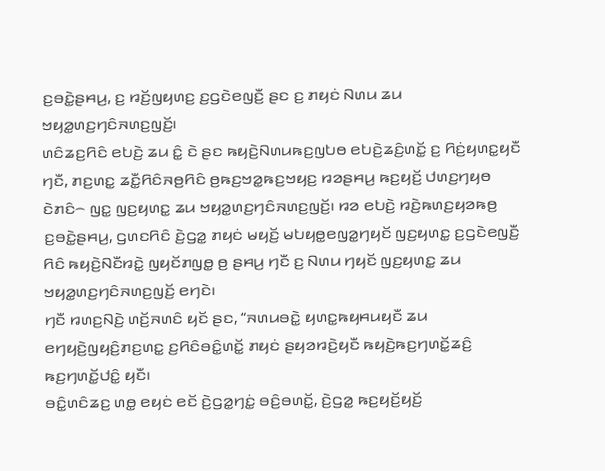ꤢ꤬ꤋꤢꤧ꤭ꤔꤌꤣ꤬, ꤢ꤬ ꤙꤢꤩ꤬ꤜꤟꤛꤢ꤬ ꤢ꤬ꤞꤢꤧꤕꤜꤢꤪ꤬ ꤔꤢ ꤢ꤬ ꤊꤟꤢꤦ ꤡꤛꤣ ꤘꤣ ꤠꤟꤤ꤭ꤛꤢ꤬ꤚꤢꤨꤏꤛꤢ꤬ꤜꤢꤩ꤬꤯
ꤛꤢꤨꤘꤢ꤬ꤖꤢꤨ ꤕꤝꤢꤧ꤬ ꤘꤣ ꤢꤨ꤭ ꤢꤧ ꤔꤢ ꤒꤟꤢꤧ꤬ꤡꤛꤣꤒꤢ꤬ꤜꤝꤥ ꤕꤝꤢꤧ꤬ꤘꤢꤨ꤬ꤛꤢꤩ꤭ ꤢ꤬ ꤖꤢꤦ꤬ꤟꤛꤢ꤭ꤟꤢꤪ ꤚꤢꤪ, ꤊꤢ꤬ꤛꤢ꤭ ꤘꤢꤪ꤭ꤖꤢꤨꤏꤥ꤬ꤖꤢꤨ ꤥ꤬ꤒꤢ꤬ꤠꤤ꤭ꤒꤢ꤬ꤠꤟꤢ꤬ ꤙꤤꤔꤌꤣ꤬ ꤒꤢ꤬ꤟꤢꤩ꤬ ꤓꤛꤢ꤬ꤚꤟꤥ ꤢꤧꤊꤢꤨ꤮ ꤜꤢ꤭ ꤜꤢ꤬ꤟꤛꤢ꤭ ꤘꤣ ꤠꤟꤤ꤭ꤛꤢ꤬ꤚꤢꤨꤏꤛꤢ꤬ꤜꤢꤩ꤬꤯ ꤙꤤ ꤕꤝꤢꤧ꤬ ꤙꤢꤧ꤬ꤒꤛꤢ꤬ꤟꤤꤒꤥ꤬ ꤢ꤬ꤋꤢꤧ꤭ꤔꤌꤣ꤬, ꤞꤛꤢꤖꤢꤨ ꤢꤧ꤬ꤞꤤ꤭ ꤊꤟꤢꤦ ꤗꤟꤢꤩ꤬ ꤗꤝꤟꤥ꤭ꤕꤜꤤ꤭ꤚꤟꤢꤩ ꤜꤢ꤬ꤟꤛꤢ꤭ ꤢ꤬ꤞꤢꤧꤕꤜꤢꤪ꤬ ꤖꤢꤨ ꤒꤟꤢꤧ꤬ꤡꤢꤪꤙꤢꤧ꤭ ꤜꤟꤢꤩꤊꤜꤥ꤭ ꤥ꤬ ꤔꤌꤣ꤬ ꤚꤢꤪ ꤢ꤬ ꤡꤛꤣ ꤚꤟꤢꤩ ꤜꤢ꤬ꤟꤛꤢ꤭ ꤘꤣ ꤠꤟꤤ꤭ꤛꤢ꤬ꤚꤢꤨꤏꤛꤢ꤬ꤜꤢꤩ꤬ ꤕꤚꤢꤧ꤯
ꤚꤢꤪ ꤙꤛꤢ꤬ꤡꤢꤧ꤬ ꤛꤢꤩ꤬ꤏꤛꤢꤨ ꤟꤢꤩ ꤔꤢ, “ꤏꤛꤣꤋꤢꤧ꤭ ꤟꤛꤢ꤭ꤒꤟꤌꤣꤟꤢꤪ ꤘꤣ ꤕꤚꤟꤢꤧ꤬ꤜꤟꤢꤨ꤬ꤊꤢ꤬ꤛꤢ꤭ ꤢ꤬ꤖꤢꤨꤋꤢꤨ꤭ꤛꤢꤩ꤭ ꤊꤟꤢꤦ ꤔꤟꤤꤙꤢꤧ꤬ꤟꤢꤪ ꤒꤟꤢꤧ꤬ꤒꤢ꤬ꤚꤛꤢꤩ꤭ꤘꤢꤨ꤬ ꤒꤢ꤬ꤚꤛꤢꤩ꤭ꤓꤢꤨ꤭ ꤟꤢꤪ꤯
ꤋꤢꤨ꤭ꤛꤢꤨꤘꤢ꤬ ꤛꤥ꤭ ꤕꤟꤢꤦ ꤕꤢꤩ ꤢꤧ꤬ꤞꤤ꤭ꤚꤢꤦ꤭ ꤋꤢꤨ꤬ꤋꤛꤢꤩ꤭, ꤢꤧ꤬ꤞꤤ꤭ ꤒꤢ꤬ꤟꤢꤩ꤬ꤟꤢꤩ꤬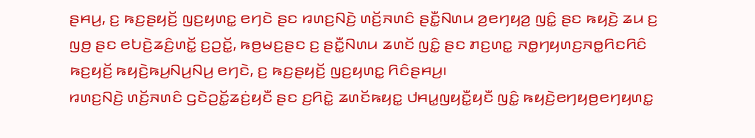ꤔꤌꤣ꤬, ꤢ꤬ ꤒꤢ꤬ꤔꤟꤢꤩ꤬ ꤜꤢ꤬ꤟꤛꤢ꤭ ꤕꤚꤢꤧ ꤔꤢ ꤙꤛꤢ꤬ꤡꤢꤧ꤬ ꤛꤢꤩ꤬ꤏꤛꤢꤨ ꤔꤢꤪ꤭ꤡꤛꤣ ꤤ꤬ꤕꤚꤟꤤ꤬ ꤜꤢꤨ꤭ ꤔꤢ ꤒꤟꤢꤧ꤬ ꤘꤣ ꤢ꤬ ꤜꤥ꤬ ꤔꤢ ꤕꤝꤢꤧ꤬ꤘꤢꤨ꤬ꤛꤢꤩ꤭ ꤢ꤬ꤑꤢꤩ꤭, ꤒꤥ꤬ꤗꤢ꤬ꤔꤢ ꤢ꤬ ꤔꤢꤪ꤭ꤡꤛꤣ ꤘꤛꤢꤩ ꤜꤢꤨ꤭ ꤔꤢ ꤊꤢ꤬ꤛꤢ꤭ ꤏꤥ꤭ꤚꤟꤛꤢ꤬ꤏꤥ꤭ꤖꤢꤖꤢꤨ ꤒꤢ꤬ꤟꤢꤩ꤬ ꤒꤟꤢꤧ꤬ꤒꤣ꤬ꤡꤣ꤬ꤡꤣ꤬ ꤕꤚꤢꤧ, ꤢ꤬ ꤒꤢ꤬ꤔꤟꤢꤩ꤬ ꤜꤢ꤬ꤟꤛꤢ꤭ ꤖꤢꤨꤔꤌꤣ꤬꤯
ꤙꤛꤢ꤬ꤡꤢꤧ꤬ ꤛꤢꤩ꤬ꤏꤛꤢꤨ ꤞꤢꤧꤑꤢꤩ꤭ꤘꤢꤦ꤬ꤟꤢꤪ ꤔꤢ ꤢ꤬ꤖꤢꤧ꤭ ꤘꤛꤢꤩꤒꤟꤢ꤭ ꤓꤌꤣ꤭ꤜꤟꤢꤪ꤭ꤟꤢꤪ ꤜꤢꤨ꤭ ꤒꤟꤢꤧ꤬ꤕꤚꤟꤥ꤬ꤕꤚꤟꤛꤢ꤭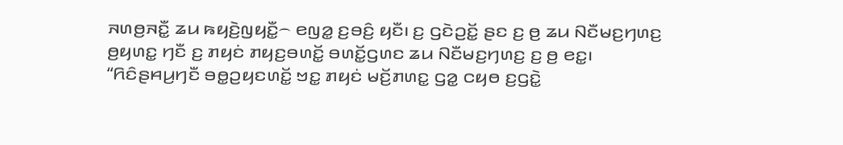ꤏꤛꤥ꤬ꤏꤢꤪ꤭ ꤘꤣ ꤒꤟꤢꤧ꤬ꤜꤟꤢꤪ꤭꤮ ꤕꤜꤤ꤭ ꤢ꤬ꤋꤢꤨ꤬ ꤟꤢꤪ꤯ ꤢ꤬ ꤞꤢꤧꤑꤢꤩ꤭ ꤔꤢ ꤢ꤬ ꤥ꤬ ꤘꤣ ꤡꤢꤪꤗꤢ꤬ꤚꤛꤢ꤬ ꤥ꤬ꤟꤛꤢ꤭ ꤚꤢꤪ ꤢ꤬ ꤊꤟꤢꤦ ꤊꤟꤢ꤬ꤋꤛꤢꤩ꤭ ꤋꤛꤢꤩ꤭ꤞꤛꤢ ꤘꤣ ꤡꤢꤪꤗꤢ꤬ꤚꤛꤢ꤬ ꤢ꤬ ꤥ꤬ ꤕꤢ꤭꤯
“ꤖꤢꤨꤔꤌꤣ꤬ꤚꤢꤪ ꤋꤥ꤭ꤑꤟꤢꤛꤢꤩ꤭ ꤠꤢ꤭ ꤊꤟꤢꤦ ꤗꤢꤩ꤬ꤊꤛꤢ꤭ ꤞꤤ꤭ ꤍꤟꤥ ꤢ꤬ꤞꤢꤧ꤭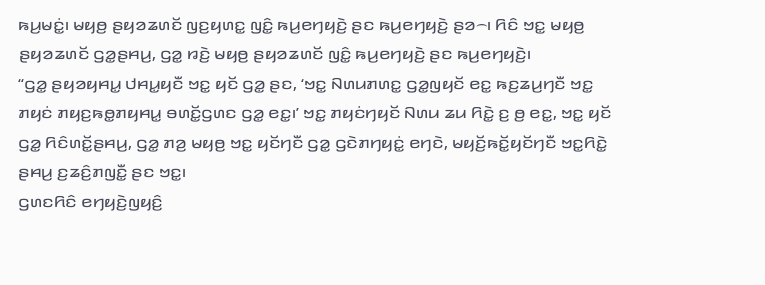ꤒꤣ꤬ꤗꤢꤦ꤭꤯ ꤗꤟꤥ꤬ ꤔꤟꤤꤘꤛꤢꤩ ꤜꤢ꤬ꤟꤛꤢ꤭ ꤜꤢꤨ꤭ ꤒꤣ꤬ꤕꤚꤟꤢꤧ꤬ ꤔꤢ ꤒꤣ꤬ꤕꤚꤟꤢꤧ꤬ ꤔꤤ꤮꤯ ꤖꤢꤨ ꤠꤢ꤭ ꤗꤟꤥ꤬ ꤔꤟꤤꤘꤛꤢꤩ ꤞꤤ꤭ꤔꤌꤣ꤬, ꤞꤤ꤭ ꤙꤢꤧ꤬ ꤗꤟꤥ꤬ ꤔꤟꤤꤘꤛꤢꤩ ꤜꤢꤨ꤭ ꤒꤣ꤬ꤕꤚꤟꤢꤧ꤬ ꤔꤢ ꤒꤣ꤬ꤕꤚꤟꤢꤧ꤬꤯
“ꤞꤤ꤭ ꤔꤟꤤꤟꤌꤣ꤭ ꤓꤌꤣ꤭ꤟꤢꤪ ꤠꤢ꤭ ꤟꤢꤩ ꤞꤤ꤭ ꤔꤢ, ‘ꤠꤢ꤭ ꤡꤛꤣꤊꤛꤢ꤭ ꤞꤤ꤭ꤜꤟꤢꤩ ꤕꤢ꤭ ꤒꤢ꤬ꤘꤣ꤬ꤚꤢꤪ ꤠꤢ꤭ ꤊꤟꤢꤦ ꤊꤟꤢ꤬ꤒꤥ꤭ꤊꤟꤌꤣ꤭ ꤋꤛꤢꤩ꤭ꤞꤛꤢ ꤞꤤ꤭ ꤕꤢ꤭꤯’ ꤠꤢ꤭ ꤊꤟꤢꤦꤚꤟꤢꤩ ꤡꤛꤣ ꤘꤣ ꤖꤢꤧ꤭ ꤢ꤬ ꤥ꤬ ꤕꤢ꤭, ꤠꤢ꤭ ꤟꤢꤩ ꤞꤤ꤭ ꤖꤢꤨꤛꤢꤩ꤭ꤔꤌꤣ꤬, ꤞꤤ꤭ ꤊꤤ꤬ ꤗꤟꤥ꤬ ꤠꤢ꤭ ꤟꤢꤩꤚꤢꤪ ꤞꤤ꤭ ꤞꤢꤧꤊꤚꤟꤢꤦ꤭ ꤕꤚꤢꤧ, ꤗꤟꤢꤩ꤬ꤒꤢꤩ꤭ꤟꤢꤩꤚꤢꤪ ꤠꤢ꤭ꤖꤢꤧ꤭ ꤔꤌꤣ꤬ ꤢ꤬ꤘꤢꤨ꤬ꤊꤜꤢꤪ꤭ ꤔꤢ ꤠꤢ꤭꤯
ꤞꤛꤢꤖꤢꤨ ꤕꤚꤟꤢꤧ꤬ꤜꤟꤢꤨ꤬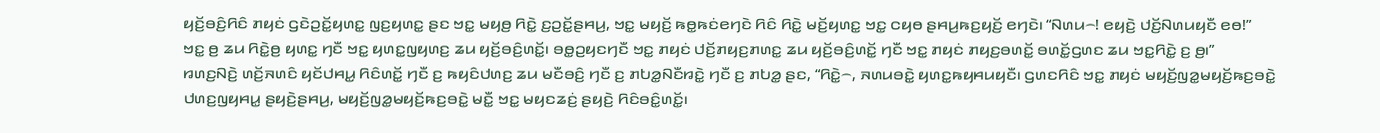ꤟꤢꤩ꤬ꤋꤢꤨ꤬ꤖꤢꤨ ꤊꤟꤢꤦ ꤞꤢꤧꤑꤢꤩ꤭ꤟꤛꤢ꤭ ꤜꤢ꤬ꤟꤛꤢ꤭ ꤔꤢ ꤠꤢ꤭ ꤗꤟꤥ꤬ ꤖꤢꤧ꤭ ꤢ꤬ꤑꤢꤩ꤭ꤔꤌꤣ꤬, ꤠꤢ꤭ ꤗꤟꤢꤩ꤬ ꤒꤥ꤭ꤒꤢꤦꤕꤚꤢꤧ ꤖꤢꤨ ꤖꤢꤧ꤭ ꤗꤢꤩ꤬ꤟꤛꤢ꤭ ꤠꤢ꤭ ꤍꤟꤥ ꤔꤌꤣ꤬ꤒꤢ꤬ꤟꤢꤩ꤬ ꤕꤚꤢꤧ꤯ “ꤡꤛꤣ꤮! ꤕꤟꤢꤧ꤬ ꤓꤢꤩ꤬ꤡꤛꤣꤟꤢꤪ ꤕꤥ!”
ꤠꤢ꤭ ꤥ꤬ ꤘꤣ ꤖꤢꤧ꤭ꤥ꤬ ꤟꤛꤢ꤭ ꤚꤢꤪ ꤠꤢ꤭ ꤟꤛꤢ꤭ꤜꤟꤛꤢ꤬ ꤘꤣ ꤟꤢꤩ꤬ꤋꤢꤨ꤬ꤛꤢꤩ꤭꤯ ꤋꤥ꤭ꤑꤟꤢꤚꤢꤪ ꤠꤢ꤭ ꤊꤟꤢꤦ ꤓꤢꤩ꤬ꤊꤟꤢ꤬ꤊꤛꤢ꤭ ꤘꤣ ꤟꤢꤩ꤬ꤋꤢꤨ꤬ꤛꤢꤩ꤭ ꤚꤢꤪ ꤠꤢ꤭ ꤊꤟꤢꤦ ꤊꤟꤢ꤬ꤋꤛꤢꤩ꤭ ꤋꤛꤢꤩ꤭ꤞꤛꤢ ꤘꤣ ꤠꤢ꤭ꤖꤢꤧ꤭ ꤢ꤬ ꤥ꤬꤯”
ꤙꤛꤢ꤬ꤡꤢꤧ꤬ ꤛꤢꤩ꤬ꤏꤛꤢꤨ ꤟꤢꤩꤓꤌꤣ꤭ ꤖꤢꤨꤛꤢꤩ꤭ ꤚꤢꤪ ꤢ꤬ ꤒꤟꤢꤨꤓꤛꤢ꤬ ꤘꤣ ꤗꤢꤪꤋꤢꤨ꤬ ꤚꤢꤪ ꤢ꤬ ꤊꤝꤤ꤭ꤡꤢꤪꤙꤢꤧ꤭ ꤚꤢꤪ ꤢ꤬ ꤊꤝꤤ꤭ ꤔꤢ, “ꤖꤢꤧ꤭꤮, ꤏꤛꤣꤋꤢꤧ꤭ ꤟꤛꤢ꤭ꤒꤟꤌꤣꤟꤢꤪ꤯ ꤞꤛꤢꤖꤢꤨ ꤠꤢ꤭ ꤊꤟꤢꤦ ꤗꤟꤢꤩ꤬ꤜꤤ꤭ꤗꤟꤢꤩ꤬ꤒꤢ꤬ꤋꤢꤧ꤭ ꤓꤛꤢ꤬ꤜꤟꤌꤣ꤭ ꤔꤟꤢꤧ꤬ꤔꤌꤣ꤬, ꤗꤟꤢꤩ꤬ꤜꤤ꤭ꤗꤟꤢꤩ꤬ꤒꤢ꤬ꤋꤢꤧ꤭ ꤗꤢꤪ꤭ ꤠꤢ꤭ ꤗꤟꤢꤘꤢꤦ꤬ ꤔꤟꤢꤧ꤬ ꤖꤢꤨꤋꤢꤨ꤭ꤛꤢꤩ꤭꤯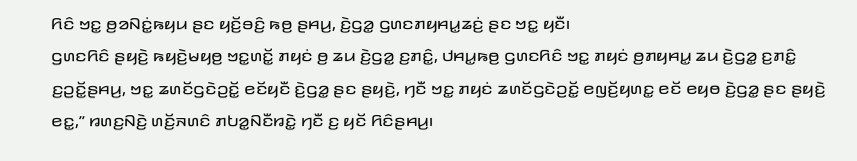ꤖꤢꤨ ꤠꤢ꤭ ꤥ꤬ꤤꤡꤢꤦ꤭ꤒꤟꤣ ꤔꤢ ꤟꤢꤩ꤬ꤋꤢꤨ꤬ ꤒꤥ꤬ ꤔꤌꤣ꤬, ꤢꤧ꤬ꤞꤤ꤭ ꤞꤛꤢꤊꤟꤌꤣ꤭ꤘꤢꤦ꤬ ꤔꤢ ꤠꤢ꤭ ꤟꤢꤪ꤯
ꤞꤛꤢꤖꤢꤨ ꤔꤟꤢꤧ꤬ ꤒꤟꤢꤧ꤬ꤗꤟꤥ꤬ ꤠꤢ꤭ꤛꤢꤩ꤭ ꤊꤟꤢꤦ ꤥ꤬ ꤘꤣ ꤢꤧ꤬ꤞꤤ꤭ ꤢ꤬ꤊꤢꤨ꤭, ꤓꤌꤣ꤭ꤒꤥ꤬ ꤞꤛꤢꤖꤢꤨ ꤠꤢ꤭ ꤊꤟꤢꤦ ꤥ꤬ꤊꤟꤌꤣ꤭ ꤘꤣ ꤢꤧ꤬ꤞꤤ꤭ ꤢ꤬ꤊꤢꤨ꤭ ꤢ꤬ꤑꤢꤩ꤭ꤔꤌꤣ꤬, ꤠꤢ꤭ ꤘꤛꤢꤩꤞꤢꤧꤑꤢꤩ꤭ ꤕꤢꤩꤟꤢꤪ ꤢꤧ꤬ꤞꤤ꤭ ꤔꤢ ꤔꤟꤢꤧ꤬, ꤚꤢꤪ ꤠꤢ꤭ ꤊꤟꤢꤦ ꤘꤛꤢꤩꤞꤢꤧꤑꤢꤩ꤭ ꤕꤜꤢꤩ꤬ꤟꤛꤢ꤭ ꤕꤢꤩ ꤕꤟꤥ ꤢꤧ꤬ꤞꤤ꤭ ꤔꤢ ꤔꤟꤢꤧ꤬ ꤕꤢ꤭,” ꤙꤛꤢ꤬ꤡꤢꤧ꤬ ꤛꤢꤩ꤬ꤏꤛꤢꤨ ꤊꤝꤤ꤭ꤡꤢꤪꤙꤢꤧ꤭ ꤚꤢꤪ ꤢ꤬ ꤟꤢꤩ ꤖꤢꤨꤔꤌꤣ꤬꤯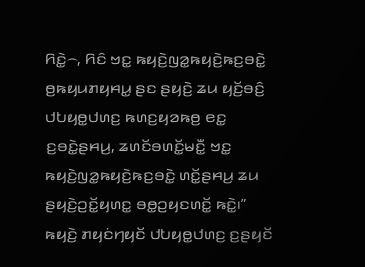ꤖꤢꤧ꤭꤮, ꤖꤢꤨ ꤠꤢ꤭ ꤒꤟꤢꤧ꤬ꤜꤤ꤭ꤒꤟꤢꤧ꤬ꤒꤢ꤬ꤋꤢꤧ꤭ ꤥ꤬ꤒꤟꤣꤊꤟꤌꤣ꤭ ꤔꤢ ꤔꤟꤢꤧ꤬ ꤘꤣ ꤟꤢꤩ꤬ꤋꤢꤨ꤬ ꤓꤝꤟꤥ꤭ꤓꤛꤢ꤬ ꤒꤛꤢ꤬ꤟꤤꤒꤥ꤬ ꤕꤢ꤭ ꤢ꤬ꤋꤢꤧ꤭ꤔꤌꤣ꤬, ꤘꤛꤢꤩꤋꤛꤢꤩ꤭ꤗꤢꤪ꤭ ꤠꤢ꤭ ꤒꤟꤢꤧ꤬ꤜꤤ꤭ꤒꤟꤢꤧ꤬ꤒꤢ꤬ꤋꤢꤧ꤭ ꤛꤢꤩ꤭ꤔꤌꤣ꤬ ꤘꤣ ꤔꤟꤢꤧ꤬ꤑꤢꤩ꤭ꤟꤛꤢ꤭ ꤋꤥ꤭ꤑꤟꤢꤛꤢꤩ꤭ ꤒꤢꤧ꤭꤯”
ꤒꤟꤢꤧ꤬ ꤊꤟꤢꤦꤚꤟꤢꤩ ꤓꤝꤟꤥ꤭ꤓꤛꤢ꤬ ꤢ꤬ꤔꤟꤢꤩ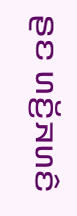ꤔꤢ ꤛꤢꤩ꤬ꤏꤛꤢꤨ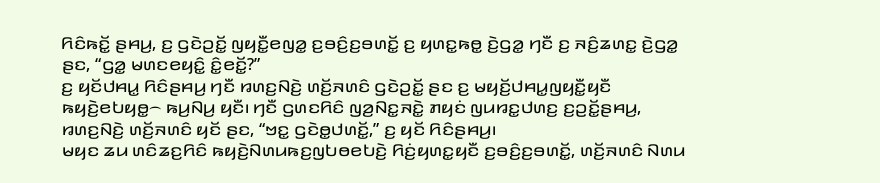ꤖꤢꤨꤒꤢꤩ꤭ ꤔꤌꤣ꤬, ꤢ꤬ ꤞꤢꤧꤑꤢꤩ꤭ ꤜꤟꤢꤪ꤭ꤕꤜꤤ꤭ ꤢ꤬ꤋꤢꤨ꤬ꤢ꤬ꤋꤛꤢꤩ꤭ ꤢ꤬ ꤟꤛꤢ꤭ꤒꤥ꤭ ꤢꤧ꤬ꤞꤤ꤭ ꤚꤢꤪ ꤢ꤬ ꤏꤢꤨ꤬ꤘꤛꤢ꤭ ꤢꤧ꤬ꤞꤤ꤭ ꤔꤢ, “ꤞꤤ꤭ ꤗꤛꤢꤕꤟꤢꤨ꤭ ꤢꤨ꤭ꤕꤢꤩ꤭?”
ꤢ꤬ ꤟꤢꤩꤓꤌꤣ꤭ ꤖꤢꤨꤔꤌꤣ꤬ ꤚꤢꤪ ꤙꤛꤢ꤬ꤡꤢꤧ꤬ ꤛꤢꤩ꤬ꤏꤛꤢꤨ ꤞꤢꤧꤑꤢꤩ꤭ ꤔꤢ ꤢ꤬ ꤗꤟꤢꤩ꤬ꤓꤌꤣ꤭ꤜꤟꤢꤪ꤭ꤟꤢꤪ ꤒꤟꤢꤧ꤬ꤕꤝꤟꤥ꤭꤮ ꤒꤣ꤬ꤡꤣ꤬ ꤟꤢꤪ꤯ ꤚꤢꤪ ꤞꤛꤢꤖꤢꤨ ꤜꤤ꤬ꤡꤢ꤭ꤏꤢꤧ꤭ ꤊꤟꤢꤦ ꤜꤣꤙꤢ꤭ꤓꤛꤢ꤬ ꤢ꤬ꤑꤢꤩ꤭ꤔꤌꤣ꤬, ꤙꤛꤢ꤬ꤡꤢꤧ꤬ ꤛꤢꤩ꤬ꤏꤛꤢꤨ ꤟꤢꤩ ꤔꤢ, “ꤠꤢ꤭ ꤞꤢꤧꤥ꤭ꤓꤛꤢꤩ꤭,” ꤢ꤬ ꤟꤢꤩ ꤖꤢꤨꤔꤌꤣ꤬꤯
ꤗꤟꤢ ꤘꤣ ꤛꤢꤨꤘꤢ꤬ꤖꤢꤨ ꤒꤟꤢꤧ꤬ꤡꤛꤣꤒꤢ꤬ꤜꤝꤥꤕꤝꤢꤧ꤬ ꤖꤢꤦ꤬ꤟꤛꤢ꤭ꤟꤢꤪ ꤢ꤬ꤋꤢꤨ꤬ꤢ꤬ꤋꤛꤢꤩ꤭, ꤛꤢꤩ꤬ꤏꤛꤢꤨ ꤡꤛꤣ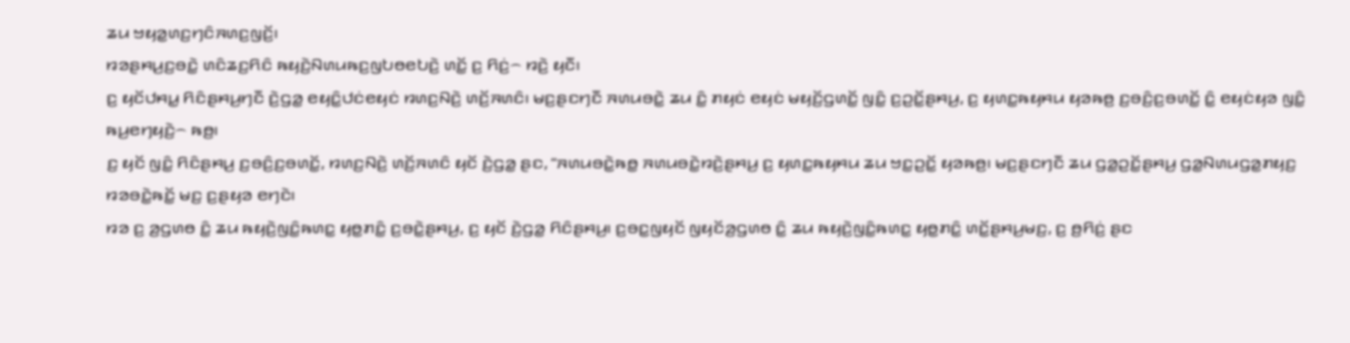ꤘꤣ ꤠꤟꤤ꤭ꤛꤢ꤬ꤚꤢꤨꤏꤛꤢ꤬ꤜꤢꤩ꤬꤯
ꤙꤤꤔꤌꤣ꤬ꤢ꤬ꤋꤢꤧ꤭ ꤛꤢꤨꤘꤢ꤬ꤖꤢꤨ ꤒꤟꤢꤧ꤬ꤡꤛꤣꤒꤢ꤬ꤜꤝꤥꤕꤝꤢꤧ꤬ ꤛꤢꤩ꤭ ꤢ꤬ ꤖꤢꤦ꤬꤮ ꤙꤢꤧ꤬ ꤟꤢꤪ꤯
ꤢ꤬ ꤟꤢꤩꤓꤌꤣ꤭ ꤖꤢꤨꤔꤌꤣ꤬ꤚꤢꤪ ꤢꤧ꤬ꤞꤤ꤭ ꤕꤟꤢꤨ꤭ꤓꤢꤦꤕꤟꤢꤦ ꤙꤛꤢ꤬ꤡꤢꤧ꤬ ꤛꤢꤩ꤬ꤏꤛꤢꤨ꤯ ꤗꤢ꤬ꤔꤢꤚꤢꤪ ꤏꤛꤣꤋꤢꤧ꤭ ꤘꤣ ꤢꤨ꤭ ꤊꤟꤢꤦ ꤕꤟꤢꤦ ꤗꤟꤢꤩ꤬ꤞꤛꤢꤩ꤭ ꤜꤢꤨ꤭ ꤢ꤬ꤑꤢꤩ꤭ꤔꤌꤣ꤬, ꤢ꤬ ꤟꤛꤢ꤭ꤒꤟꤌꤣ ꤟꤤꤒꤥ꤬ ꤢ꤬ꤋꤢꤨ꤬ꤢ꤬ꤋꤛꤢꤩ꤭ ꤢꤨ꤭ ꤕꤟꤢꤦꤟꤤ ꤜꤢꤨ꤭ ꤒꤣ꤬ꤕꤚꤟꤢꤧ꤬꤮ ꤒꤥ꤬꤯
ꤢ꤬ ꤟꤢꤩ ꤜꤢꤨ꤭ ꤖꤢꤨꤔꤌꤣ꤬ ꤢ꤬ꤋꤢꤨ꤬ꤢ꤬ꤋꤛꤢꤩ꤭, ꤙꤛꤢ꤬ꤡꤢꤧ꤬ ꤛꤢꤩ꤬ꤏꤛꤢꤨ ꤟꤢꤩ ꤢꤧ꤬ꤞꤤ꤭ ꤔꤢ, “ꤏꤛꤣꤋꤢꤧ꤭ꤒꤥ꤭ ꤏꤛꤣꤋꤢꤧ꤭ꤙꤢꤧ꤬ꤔꤌꤣ꤬ ꤢ꤬ ꤟꤛꤢ꤭ꤒꤟꤌꤣ ꤘꤣ ꤠꤢ꤭ꤑꤢꤩ꤭ ꤟꤤꤒꤥ꤬꤯ ꤗꤢ꤬ꤔꤢꤚꤢꤪ ꤘꤣ ꤞꤤ꤭ꤑꤢꤩ꤭ꤔꤌꤣ꤬ ꤞꤤ꤭ꤡꤛꤣꤞꤤ꤭ꤊꤟꤢ꤬ ꤙꤤꤋꤢꤧ꤭ꤒꤢꤩ꤭ ꤗꤢ꤬ ꤢ꤬ꤔꤟꤤ ꤕꤚꤢꤧ꤯
ꤙꤤ ꤢ꤬ ꤤ꤬ꤞꤛꤥ ꤢꤨ꤭ ꤘꤣ ꤒꤟꤢꤧ꤬ꤜꤢꤨ꤭ꤒꤛꤢ꤭ ꤟꤥ꤭ꤊꤢꤨ꤭ ꤢ꤬ꤋꤢꤧ꤭ꤔꤌꤣ꤬, ꤢ꤬ ꤟꤢꤩ ꤢꤧ꤬ꤞꤤ꤭ ꤖꤢꤨꤔꤌꤣ꤬꤯ ꤢ꤬ꤋꤢ꤭ꤜꤟꤢꤩ ꤜꤟꤢꤩꤤ꤬ꤞꤛꤥ ꤢꤨ꤭ ꤘꤣ ꤒꤟꤢꤧ꤬ꤜꤢꤨ꤭ꤒꤛꤢ꤭ ꤟꤥ꤭ꤊꤢꤨ꤭ ꤛꤢꤩ꤭ꤔꤌꤣ꤬ꤗꤢ꤬, ꤢ꤬ ꤥ꤬ꤖꤢꤦ꤬ ꤔꤢ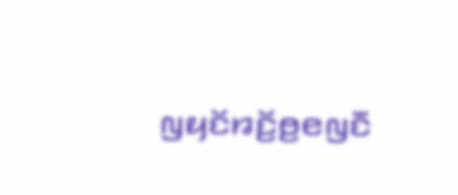ꤜꤟꤢꤩꤙꤢꤩ꤬ꤥ꤬ꤕꤜꤢꤪ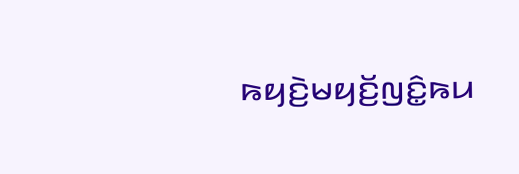ꤒꤟꤢꤧ꤬ꤗꤟꤢꤩ꤬ꤜꤢꤨ꤭ꤒꤣ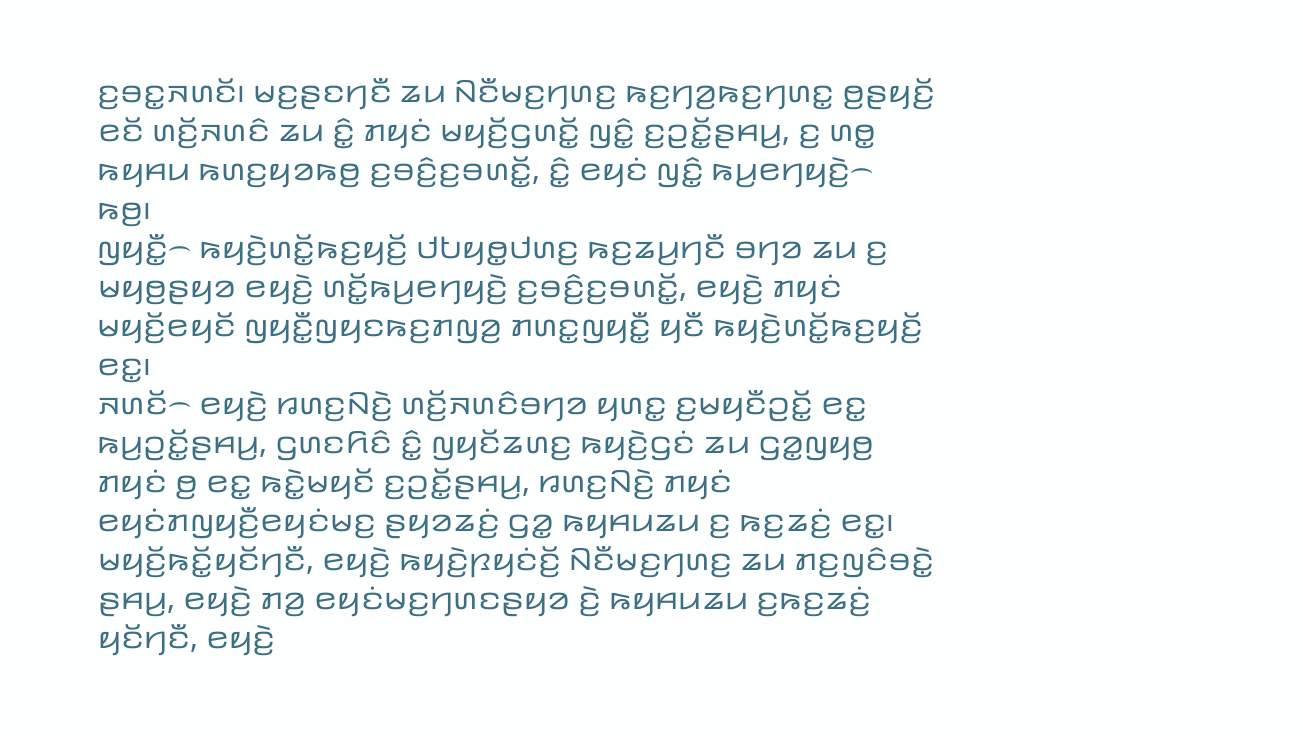ꤢ꤬ꤋꤢ꤭ꤏꤛꤢꤩ꤯ ꤗꤢ꤬ꤔꤢꤚꤢꤪ ꤘꤣ ꤡꤢꤪꤗꤢ꤬ꤚꤛꤢ꤬ ꤒꤢ꤬ꤚꤤ꤬ꤒꤢ꤬ꤚꤛꤢ꤭ ꤥ꤬ꤔꤟꤢꤩ꤬ ꤕꤢꤩ ꤛꤢꤩ꤬ꤏꤛꤢꤨ ꤘꤣ ꤢꤨ꤭ ꤊꤟꤢꤦ ꤗꤟꤢꤩ꤬ꤞꤛꤢꤩ꤭ ꤜꤢꤨ꤭ ꤢ꤬ꤑꤢꤩ꤭ꤔꤌꤣ꤬, ꤢ꤬ ꤛꤥ꤭ ꤒꤟꤌꤣ ꤒꤛꤢ꤬ꤟꤤꤒꤥ꤬ ꤢ꤬ꤋꤢꤨ꤬ꤢ꤬ꤋꤛꤢꤩ꤭, ꤢꤨ꤭ ꤕꤟꤢꤦ ꤜꤢꤨ꤭ ꤒꤣ꤬ꤕꤚꤟꤢꤧ꤬꤮ ꤒꤥ꤬꤯
ꤜꤟꤢꤪ꤭꤮ ꤒꤟꤢꤧ꤬ꤛꤢꤩ꤭ꤒꤢ꤬ꤟꤢꤩ꤬ ꤓꤝꤟꤥ꤭ꤓꤛꤢ꤬ ꤒꤢ꤬ꤘꤣ꤬ꤚꤢꤪ ꤋꤚꤤ ꤘꤣ ꤢ꤬ ꤗꤟꤥ꤬ꤔꤟꤤ ꤕꤟꤢꤧ꤬ ꤛꤢꤩ꤭ꤒꤣ꤬ꤕꤚꤟꤢꤧ꤬ ꤢ꤬ꤋꤢꤨ꤬ꤢ꤬ꤋꤛꤢꤩ꤭, ꤕꤟꤢꤧ꤬ ꤊꤟꤢꤦ ꤗꤟꤢꤩ꤬ꤕꤟꤢꤩ ꤜꤟꤢꤪ꤭ꤜꤟꤢꤒꤢ꤬ꤊꤜꤤ꤬ ꤊꤛꤢ꤭ꤜꤟꤢꤪ꤭ ꤟꤢꤪ ꤒꤟꤢꤧ꤬ꤛꤢꤩ꤭ꤒꤢ꤬ꤟꤢꤩ꤬ ꤕꤢ꤭꤯
ꤏꤛꤢꤩ꤮ ꤕꤟꤢꤧ꤬ ꤙꤛꤢ꤬ꤡꤢꤧ꤬ ꤛꤢꤩ꤬ꤏꤛꤢꤨꤋꤚꤤ ꤟꤛꤢ꤭ ꤢ꤬ꤗꤟꤢꤪꤑꤢꤩ꤭ ꤕꤢ꤭ ꤒꤣ꤬ꤑꤢꤩ꤭ꤔꤌꤣ꤬, ꤞꤛꤢꤖꤢꤨ ꤢꤨ꤭ ꤜꤟꤢꤩꤘꤛꤢ꤬ ꤒꤟꤢꤧ꤬ꤞꤢꤦ ꤘꤣ ꤞꤤ꤭ꤜꤟꤥ꤬ ꤊꤟꤢꤦ ꤥ꤬ ꤕꤢ꤭ ꤒꤢꤧ꤭ꤗꤟꤢꤩ ꤢ꤬ꤑꤢꤩ꤭ꤔꤌꤣ꤬, ꤙꤛꤢ꤬ꤡꤢꤧ꤬ ꤊꤟꤢꤦ ꤕꤟꤢꤦꤊꤜꤟꤢꤪ꤬ꤕꤟꤢꤦꤗꤢ꤬ ꤔꤟꤤꤘꤢꤦ꤬ ꤞꤤ꤭ ꤒꤟꤌꤣꤘꤣ ꤢ꤬ ꤒꤢ꤬ꤘꤢꤦ꤬ ꤕꤢ꤭꤯
ꤗꤟꤢꤩ꤬ꤒꤢꤩ꤭ꤟꤢꤩꤚꤢꤪ, ꤕꤟꤢꤧ꤬ ꤒꤟꤢꤧ꤬ꤐꤟꤢꤦꤢꤩ꤬ ꤡꤢꤪꤗꤢ꤬ꤚꤛꤢ꤬ ꤘꤣ ꤊꤢ꤬ꤜꤢꤨꤋꤢꤧ꤭ ꤔꤌꤣ꤬, ꤕꤟꤢꤧ꤬ ꤊꤤ꤬ ꤕꤟꤢꤦꤗꤢ꤬ꤚꤛꤢꤔꤟꤤ ꤢꤧ꤬ ꤒꤟꤌꤣꤘꤣ ꤢ꤬ꤒꤢ꤬ꤘꤢꤦ꤬ ꤟꤢꤩꤚꤢꤪ, ꤕꤟꤢꤧ꤬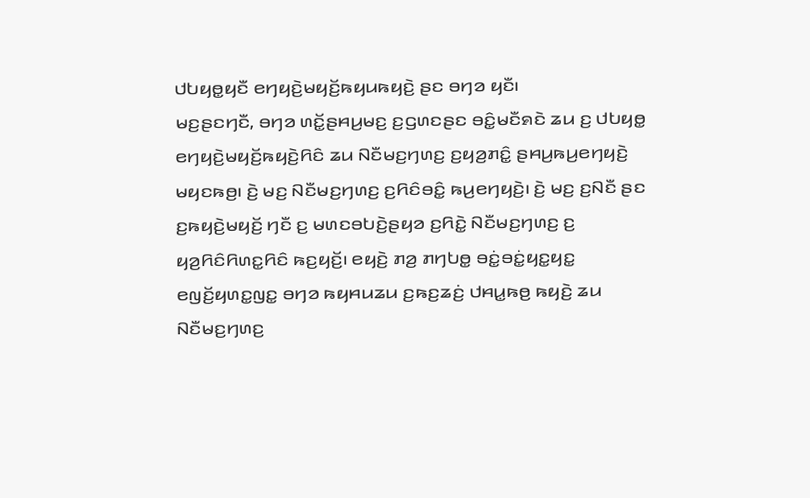ꤓꤝꤟꤥ꤭ꤟꤢꤪ ꤕꤚꤟꤢꤧ꤬ꤗꤟꤢꤩ꤬ꤒꤟꤣꤒꤟꤢꤧ꤬ ꤔꤢ ꤋꤚꤤ ꤟꤢꤪ꤯
ꤗꤢ꤬ꤔꤢꤚꤢꤪ, ꤋꤚꤤ ꤛꤢꤩ꤭ꤔꤌꤣ꤬ꤗꤢ꤬ ꤢ꤬ꤞꤛꤢꤔꤢ ꤋꤢꤨ꤭ꤗꤢꤪꤎꤢꤧ ꤘꤣ ꤢ꤬ ꤓꤝꤟꤥ꤭ ꤕꤚꤟꤢꤧ꤬ꤗꤟꤢꤩ꤬ꤒꤟꤢꤧ꤬ꤖꤢꤨ ꤘꤣ ꤡꤢꤪꤗꤢ꤬ꤚꤛꤢ꤬ ꤢ꤬ꤟꤤ꤬ꤊꤢꤨ꤭ ꤔꤌꤣ꤬ꤒꤣ꤬ꤕꤚꤟꤢꤧ꤬ ꤗꤟꤢꤒꤥ꤬꤯ ꤢꤧ꤬ ꤗꤢ꤬ ꤡꤢꤪꤗꤢ꤬ꤚꤛꤢ꤬ ꤢ꤬ꤖꤢꤨꤋꤢꤨ꤭ ꤒꤣ꤬ꤕꤚꤟꤢꤧ꤬꤯ ꤢꤧ꤬ ꤗꤢ꤬ ꤢ꤬ꤡꤢꤪ ꤔꤢ ꤢ꤬ꤒꤟꤢꤧ꤬ꤗꤟꤢꤩ꤬ ꤚꤢꤪ ꤢ꤬ ꤗꤛꤢꤋꤝꤢꤧ꤬ꤔꤟꤤ ꤢ꤬ꤖꤢꤧ꤭ ꤡꤢꤪꤗꤢ꤬ꤚꤛꤢ꤬ ꤢ꤬ ꤟꤤ꤬ꤖꤢꤨꤖꤛꤢ꤭ꤖꤢꤨ ꤒꤢ꤬ꤟꤢꤩ꤬꤯ ꤕꤟꤢꤧ꤬ ꤊꤤ꤬ ꤊꤚꤝꤥ꤭ ꤋꤢꤦ꤭ꤋꤢꤦ꤭ꤟꤢ꤭ꤟꤢ꤭ ꤕꤜꤢꤩ꤬ꤟꤛꤢ꤭ꤜꤢ꤭ ꤋꤚꤤ ꤒꤟꤌꤣꤘꤣ ꤢ꤬ꤒꤢ꤬ꤘꤢꤦ꤬ ꤓꤌꤣ꤭ꤒꤥ꤬ ꤒꤟꤢꤧ꤬ ꤘꤣ ꤡꤢꤪꤗꤢ꤬ꤚꤛꤢ꤬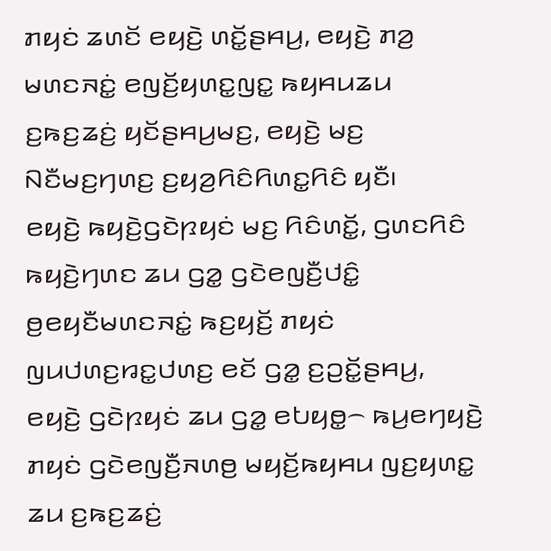ꤊꤟꤢꤦ ꤘꤛꤢꤩ ꤕꤟꤢꤧ꤬ ꤛꤢꤩ꤭ꤔꤌꤣ꤬, ꤕꤟꤢꤧ꤬ ꤊꤤ꤬ ꤗꤛꤢꤏꤢꤦ꤭ ꤕꤜꤢꤩ꤬ꤟꤛꤢ꤭ꤜꤢ꤭ ꤒꤟꤌꤣꤘꤣ ꤢ꤬ꤒꤢ꤬ꤘꤢꤦ꤬ ꤟꤢꤩꤔꤌꤣ꤬ꤗꤢ꤬, ꤕꤟꤢꤧ꤬ ꤗꤢ꤬ ꤡꤢꤪꤗꤢ꤬ꤚꤛꤢ꤬ ꤢ꤬ꤟꤤ꤬ꤖꤢꤨꤖꤛꤢ꤭ꤖꤢꤨ ꤟꤢꤪ꤯
ꤕꤟꤢꤧ꤬ ꤒꤟꤢꤧ꤬ꤞꤢꤧꤐꤟꤢꤦ ꤗꤢ꤬ ꤖꤢꤨꤛꤢꤩ꤭, ꤞꤛꤢꤖꤢꤨ ꤒꤟꤢꤧ꤬ꤚꤛꤢ ꤘꤣ ꤞꤤ꤭ ꤞꤢꤧꤕꤜꤢꤪ꤬ꤓꤢꤨ꤭ ꤥ꤬ꤕꤟꤢꤪꤗꤛꤢꤏꤢꤦ꤭ ꤒꤢ꤬ꤟꤢꤩ꤬ ꤊꤟꤢꤦ ꤜꤣꤓꤛꤢ꤬ꤙꤢ꤭ꤓꤛꤢ꤬ ꤕꤢꤩ ꤞꤤ꤭ ꤢ꤬ꤑꤢꤩ꤭ꤔꤌꤣ꤬, ꤕꤟꤢꤧ꤬ ꤞꤢꤧꤐꤟꤢꤦ ꤘꤣ ꤞꤤ꤭ ꤕꤝꤟꤥ꤭꤮ ꤒꤣ꤬ꤕꤚꤟꤢꤧ꤬ ꤊꤟꤢꤦ ꤞꤢꤧꤕꤜꤢꤪ꤬ꤏꤛꤥ꤬ ꤗꤟꤢꤩ꤬ꤒꤟꤌꤣ ꤜꤢ꤬ꤟꤛꤢ꤭ ꤘꤣ ꤢ꤬ꤒꤢ꤬ꤘꤢꤦ꤬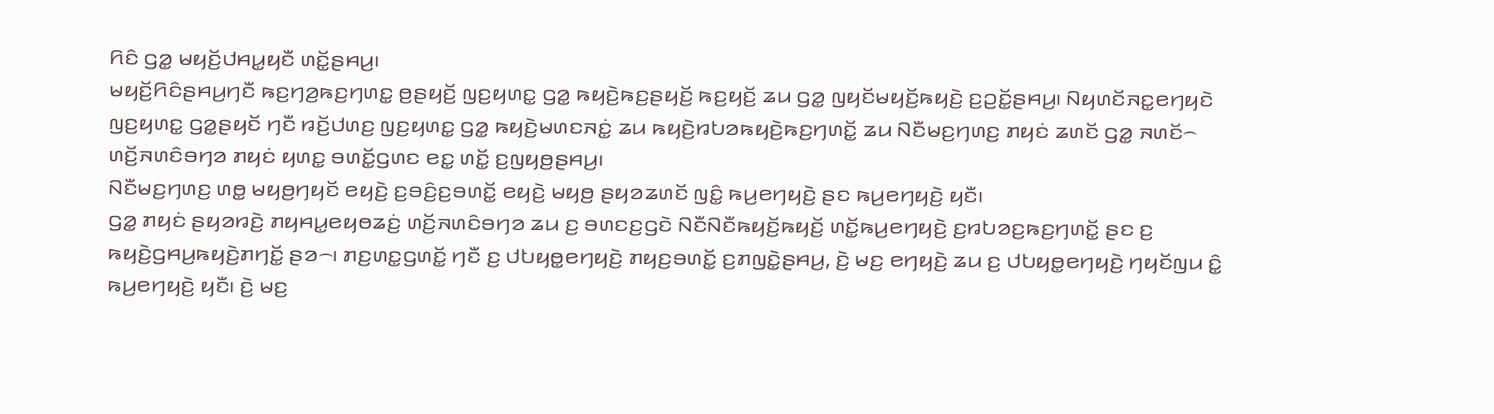ꤖꤢꤨ ꤞꤤ꤭ ꤗꤟꤢꤩ꤬ꤓꤌꤣ꤭ꤟꤢꤪ ꤛꤢꤩ꤭ꤔꤌꤣ꤬꤯
ꤗꤟꤢꤩ꤬ꤖꤢꤨꤔꤌꤣ꤬ꤚꤢꤪ ꤒꤢ꤬ꤚꤤ꤬ꤒꤢ꤬ꤚꤛꤢ꤭ ꤥ꤬ꤔꤟꤢꤩ꤬ ꤜꤢ꤬ꤟꤛꤢ꤭ ꤞꤤ꤭ ꤒꤟꤢꤧ꤬ꤒꤢ꤬ꤔꤟꤢꤩ꤬ ꤒꤢ꤬ꤟꤢꤩ꤬ ꤘꤣ ꤞꤤ꤭ ꤜꤟꤢꤩꤗꤟꤢꤩ꤬ꤒꤟꤢꤧ꤬ ꤢ꤬ꤑꤢꤩ꤭ꤔꤌꤣ꤬꤯ ꤡꤟꤛꤢꤩꤏꤢ꤭ꤕꤚꤟꤢꤧ ꤜꤢ꤬ꤟꤛꤢ꤭ ꤞꤤ꤭ꤔꤟꤢꤩ ꤚꤢꤪ ꤙꤢꤩ꤬ꤓꤛꤢ꤬ ꤜꤢ꤬ꤟꤛꤢ꤭ ꤞꤤ꤭ ꤒꤟꤢꤧ꤬ꤗꤛꤢꤏꤢꤦ꤭ ꤘꤣ ꤒꤟꤢꤧ꤬ꤙꤝꤤꤒꤟꤢꤧ꤬ꤒꤢ꤬ꤚꤛꤢꤩ꤭ ꤘꤣ ꤡꤢꤪꤗꤢ꤬ꤚꤛꤢ꤬ ꤊꤟꤢꤦ ꤘꤛꤢꤩ ꤞꤤ꤭ ꤏꤛꤢꤩ꤮ ꤛꤢꤩ꤬ꤏꤛꤢꤨꤋꤚꤤ ꤊꤟꤢꤦ ꤟꤛꤢ꤭ ꤋꤛꤢꤩ꤭ꤞꤛꤢ ꤕꤢ꤭ ꤛꤢꤩ꤭ ꤢ꤬ꤜꤟꤥ꤬ꤔꤌꤣ꤬꤯
ꤡꤢꤪꤗꤢ꤬ꤚꤛꤢ꤬ ꤛꤥ꤭ ꤗꤟꤥ꤬ꤚꤟꤢꤩ ꤕꤟꤢꤧ꤬ ꤢ꤬ꤋꤢꤨ꤬ꤢ꤬ꤋꤛꤢꤩ꤭ ꤕꤟꤢꤧ꤬ ꤗꤟꤥ꤬ ꤔꤟꤤꤘꤛꤢꤩ ꤜꤢꤨ꤭ ꤒꤣ꤬ꤕꤚꤟꤢꤧ꤬ ꤔꤢ ꤒꤣ꤬ꤕꤚꤟꤢꤧ꤬ ꤟꤢꤪ꤯
ꤞꤤ꤭ ꤊꤟꤢꤦ ꤔꤟꤤꤙꤢꤧ꤬ ꤊꤟꤌꤣ꤭ꤕꤟꤥꤘꤢꤦ꤬ ꤛꤢꤩ꤬ꤏꤛꤢꤨꤋꤚꤤ ꤘꤣ ꤢ꤬ ꤋꤛꤢꤢ꤬ꤞꤢꤧ ꤡꤢꤪꤡꤢꤪꤒꤟꤢꤩ꤬ꤒꤟꤢꤩ꤬ ꤛꤢꤩ꤭ꤒꤣ꤬ꤕꤚꤟꤢꤧ꤬ ꤢ꤬ꤙꤝꤤꤢ꤬ꤒꤢ꤬ꤚꤛꤢꤩ꤭ ꤔꤢ ꤢ꤬ ꤒꤟꤢꤧ꤬ꤞꤌꤣ꤬ꤒꤟꤢꤧ꤬ꤊꤚꤢꤩ꤭ ꤔꤤ꤮꤯ ꤊꤢ꤬ꤛꤢ꤭ꤞꤛꤢꤩ꤭ ꤚꤢꤪ ꤢ꤬ ꤓꤝꤟꤥ꤭ꤕꤚꤟꤢꤧ꤬ ꤊꤟꤢ꤬ꤋꤛꤢꤩ꤭ ꤢ꤬ꤊꤜꤢꤧ꤭ꤔꤌꤣ꤬, ꤢꤧ꤬ ꤗꤢ꤬ ꤕꤚꤟꤢꤧ꤬ ꤘꤣ ꤢ꤬ ꤓꤝꤟꤥ꤭ꤕꤚꤟꤢꤧ꤬ ꤚꤟꤢꤩꤜꤣ ꤢꤨ꤭ ꤒꤣ꤬ꤕꤚꤟꤢꤧ꤬ ꤟꤢꤪ꤯ ꤢꤧ꤬ ꤗꤢ꤬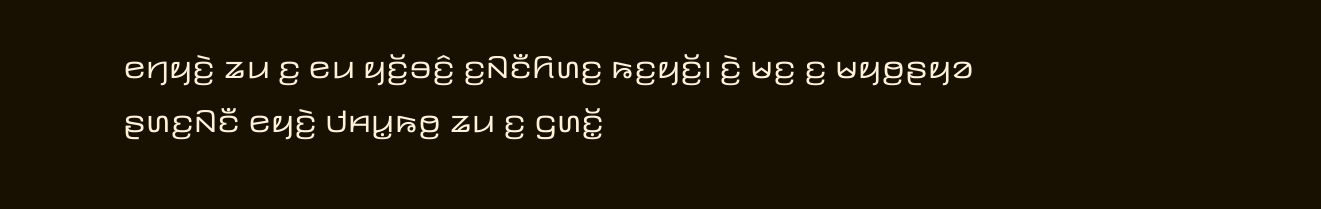ꤕꤚꤟꤢꤧ꤬ ꤘꤣ ꤢ꤬ ꤕꤣ ꤟꤢꤩ꤬ꤋꤢꤨ꤬ ꤢ꤬ꤡꤢꤪꤖꤛꤢ꤬ ꤒꤢ꤬ꤟꤢꤩ꤬꤯ ꤢꤧ꤬ ꤗꤢ꤬ ꤢ꤬ ꤗꤟꤥ꤬ꤔꤟꤤ ꤔꤛꤢ꤬ꤡꤢꤪ ꤕꤟꤢꤧ꤬ ꤓꤌꤣ꤭ꤒꤥ꤬ ꤘꤣ ꤢ꤬ ꤞꤛꤢꤩ꤭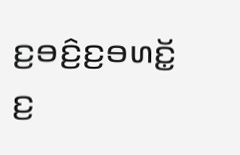ꤢ꤬ꤋꤢꤨ꤬ꤢ꤬ꤋꤛꤢꤩ꤭ ꤢ꤬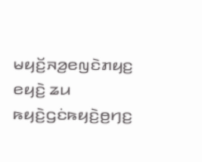ꤗꤟꤢꤩ꤬ꤏꤤ꤬ꤕꤜꤢꤧꤊꤟꤢ꤬ ꤕꤟꤢꤧ꤬ ꤘꤣ ꤒꤟꤢꤧ꤬ꤞꤢꤦꤒꤟꤢꤧ꤬ꤥ꤬ꤚꤢ꤬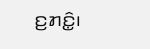ꤢ꤬ꤊꤢꤨ꤭꤯